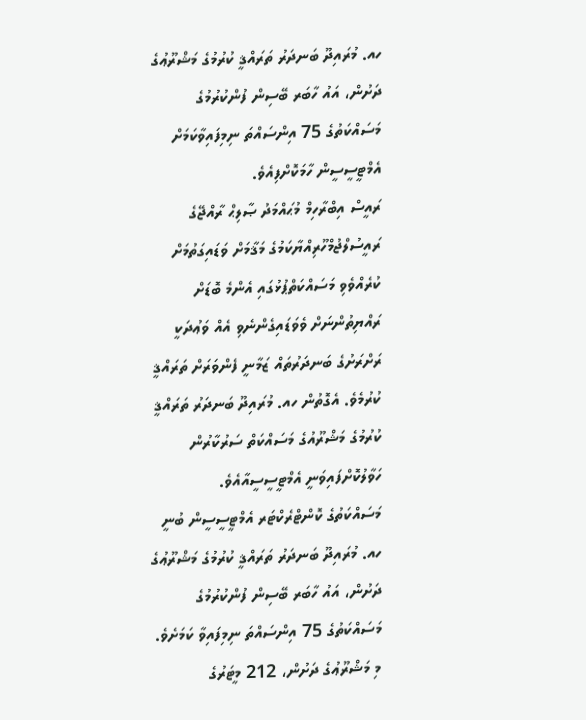ހއ. މުރައިދޫ ބަނދަރު ތަރައްޤީ ކުރުމުގެ މަޝްރޫޢުގެ ދަށުން، އައު ހާބަރ ބޭސިން ފުންކުރުމުގެ މަސައްކަތުގެ 75 އިންސައްތަ ނިމިފައިވާކަމަށް އެމްޓީސީސީން ހާމަކޮށްފިއެވެ.
ރައީސް އިބްރާހިމް މުޙައްމަދު ޞާލިޙް ރާއްޖޭގެ ރައީސުލްޖުމްހޫރިއްޔާކަމުގެ މަޤާމަށް ވަޑައިގަތުމަށް ކުރެއްވެވި މަސައްކަތްޕުޅުގައި އެންމެ ބޮޑަށް ރައްޔިތުންނަށް ވެވަޑައިގެންނެވި އެއް ވަޢުދަކީ ރަށްރަށުގެ ބަނދަރުތައް ޒަމާނީ ފެންވަރަށް ތަރައްޤީ ކުރުމެވެ. އެގޮތުން ހއ. މުރައިދޫ ބަނދަރު ތަރައްޤީ ކުރުމުގެ މަޝްރޫއުގެ މަސައްކަތް ސަރުކާރުން ހަވާލުކޮށްފައިވަނީ އެމްޓީސީސީއާއެވެ.
މަސައްކަތުގެ ކޮންޓްރެކްޓަރ އެމްޓީސީސީން ބުނީ ހއ. މުރައިދޫ ބަނދަރު ތަރައްޤީ ކުރުމުގެ މަޝްރޫޢުގެ ދަށުން، އައު ހާބަރ ބޭސިން ފުންކުރުމުގެ މަސައްކަތުގެ 75 އިންސައްތަ ނިމިފައިވާ ކަމަށެވެ.
މި މަޝްރޫޢުގެ ދަށުން، 212 މީޓަރުގެ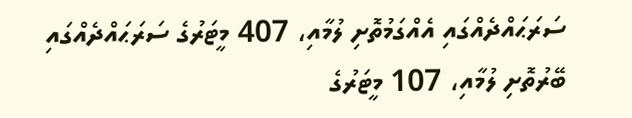ސަރަޙައްދެއްގައި އެއްގަމުތޮށި ލުމާއި، 407 މީޓަރުގެ ސަރަޙައްދެއްގައި ބޭރުތޮށި ލުމާއި، 107 މީޓަރުގެ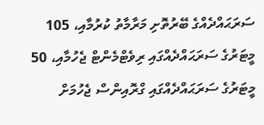ސަރަޙައްދެއްގެ ބޭރުތޮށި މަރާމާތު ކުރުމާއި، 105 މީޓަރުގެ ސަރަޙައްދެއްގައި ރިވެޓްމެންޓް ޖެހުމާއި، 50 މީޓަރުގެ ސަރަޙައްދެއްގައި ގްރޮއިންސް ޖެހުމަށް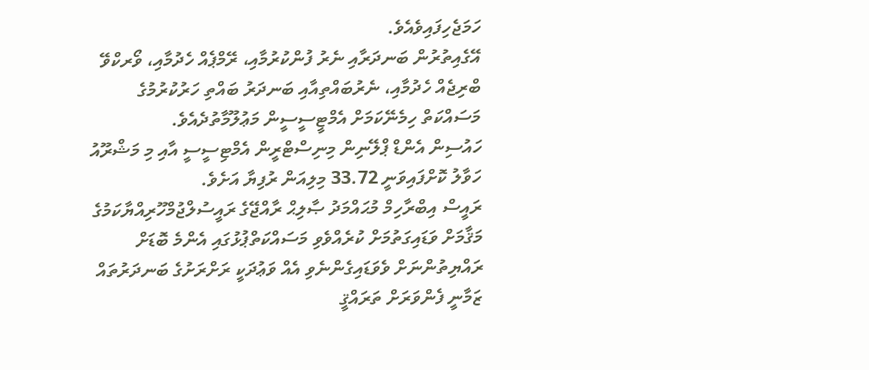ހަމަޖެހިފައިވެއެވެ.
އޭގެއިތުރުން ބަނދަރާއި ނެރު ފުންކުރުމާއި، ރޭމްޕެއް ހެދުމާއި، ވޯރކްވޭ ބްރިޖެއް ހެދުމާއި، ނެރުބައްތިއާއި ބަނދަރު ބައްތި ހަރުކުރުމުގެ މަސައްކަތް ހިމެނޭކަމަށް އެމްޓީސީސީން މަޢުލޫމާތުދެއެވެ.
ހައުސިން އެންޑް ޕްލޭނިން މިނިސްޓްރީން އެމްޓިސީސީ އާއި މި މަޝްރޫއު ހަވާލު ކޮށްފައިވަނީ 33.72 މިލިއަން ރުފިޔާ އަށެވެ.
ރައީސް އިބްރާހިމް މުޙައްމަދު ޞާލިޙް ރާއްޖޭގެ ރައީސުލްޖުމްހޫރިއްޔާކަމުގެ މަޤާމަށް ވަޑައިގަތުމަށް ކުރެއްވެވި މަސައްކަތްޕުޅުގައި އެންމެ ބޮޑަށް ރައްޔިތުންނަށް ވެވަޑައިގެންނެވި އެއް ވަޢުދަކީ ރަށްރަށުގެ ބަނދަރުތައް ޒަމާނީ ފެންވަރަށް ތަރައްޤީ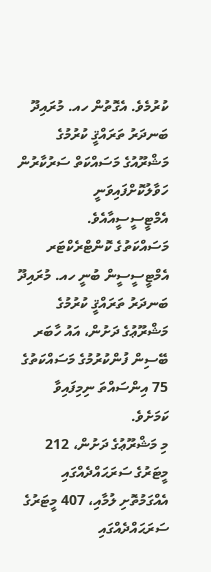ކުރުމެވެ. އެގޮތުން ހއ. މުރައިދޫ ބަނދަރު ތަރައްޤީ ކުރުމުގެ މަޝްރޫއުގެ މަސައްކަތް ސަރުކާރުން ހަވާލުކޮށްފައިވަނީ އެމްޓީސީސީއާއެވެ.
މަސައްކަތުގެ ކޮންޓްރެކްޓަރ އެމްޓީސީސީން ބުނީ ހއ. މުރައިދޫ ބަނދަރު ތަރައްޤީ ކުރުމުގެ މަޝްރޫޢުގެ ދަށުން، އައު ހާބަރ ބޭސިން ފުންކުރުމުގެ މަސައްކަތުގެ 75 އިންސައްތަ ނިމިފައިވާ ކަމަށެވެ.
މި މަޝްރޫޢުގެ ދަށުން، 212 މީޓަރުގެ ސަރަޙައްދެއްގައި އެއްގަމުތޮށި ލުމާއި، 407 މީޓަރުގެ ސަރަޙައްދެއްގައި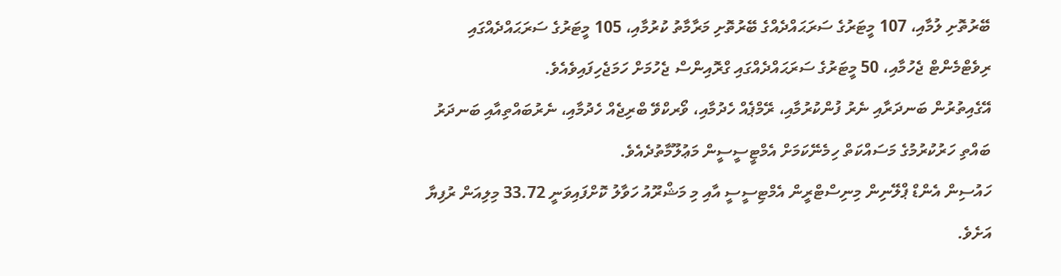ބޭރުތޮށި ލުމާއި، 107 މީޓަރުގެ ސަރަޙައްދެއްގެ ބޭރުތޮށި މަރާމާތު ކުރުމާއި، 105 މީޓަރުގެ ސަރަޙައްދެއްގައި ރިވެޓްމެންޓް ޖެހުމާއި، 50 މީޓަރުގެ ސަރަޙައްދެއްގައި ގްރޮއިންސް ޖެހުމަށް ހަމަޖެހިފައިވެއެވެ.
އޭގެއިތުރުން ބަނދަރާއި ނެރު ފުންކުރުމާއި، ރޭމްޕެއް ހެދުމާއި، ވޯރކްވޭ ބްރިޖެއް ހެދުމާއި، ނެރުބައްތިއާއި ބަނދަރު ބައްތި ހަރުކުރުމުގެ މަސައްކަތް ހިމެނޭކަމަށް އެމްޓީސީސީން މަޢުލޫމާތުދެއެވެ.
ހައުސިން އެންޑް ޕްލޭނިން މިނިސްޓްރީން އެމްޓިސީސީ އާއި މި މަޝްރޫއު ހަވާލު ކޮށްފައިވަނީ 33.72 މިލިއަން ރުފިޔާ އަށެވެ.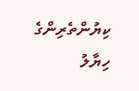ކިޔުންތެރިންގެ ހިޔާލު